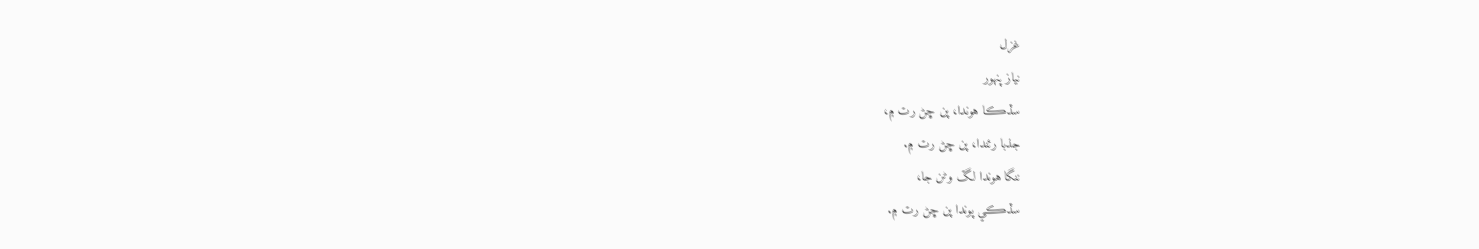غزل
نياز پنهور
سڏڪا هوندا، پن ڇڻ رت ۾،
جذبا رئندا، پن ڇڻ رت ۾.
ننگا هوندا لڱ وڻن جا،
سڏڪي پوندا پن ڇڻ رت ۾.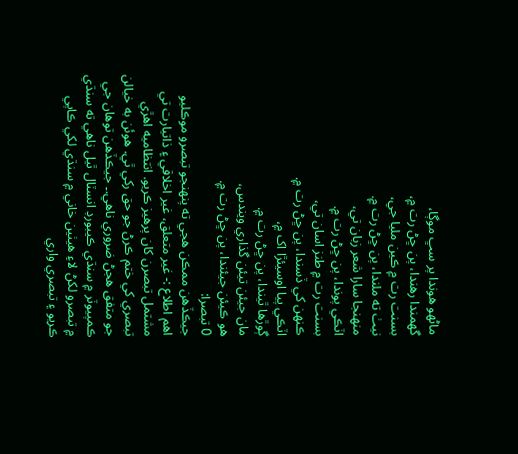ماڻهو هوندا پر سڀ موڳا،
گهمندا رهندا، پن ڇڻ رت ۾،
بسنت رت ۾ ڪين مليا جي،
نيٺ ته ملندا، پن ڇڻ رت ۾.
منهنجا سارا شعر زبان تي،
اٽڪي پوندا، پن ڇڻ رت ۾.
بسنت رت ۾ طنز اسان تي،
ڪنهن کي ڏسندا، پن ڇڻ رت ۾.
اٽڪي پيا اوسيئڙا اک ۾،
ڳوڙها ٿيندا، پن ڇڻ رت ۾.
مان جيئن تيئن گذاري ويندس،
هو ڪيئن جيئندا، پن ڇڻ رت ۾.
0 تبصرا:
جيڪڏهن ممڪن هجي ته پنهنجو تبصرو موڪليو
اهم اطلاع :- غير متعلق، غير اخلاقي ۽ ذاتيارت تي مشتمل تبصرن کان پرهيز ڪريو. انتظاميه اهڙي تبصري کي ختم ڪرڻ جو حق رکي ٿي. هوئن به خيالن جو متفق هجڻ ضروري ناهي.۔ جيڪڏهن توهان جي ڪمپيوٽر ۾ سنڌي ڪيبورڊ انسٽال ٿيل ناهي ته سنڌي ۾ تبصرو لکڻ لاءِ هيٺين خاني ۾ سنڌي لکي ڪاپي ڪريو ۽ تبصري واري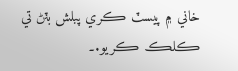خاني ۾ پيسٽ ڪري پبلش بٽڻ تي ڪلڪ ڪريو.۔